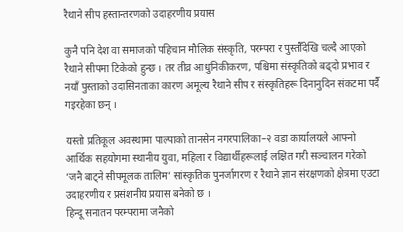रैथाने सीप हस्तान्तरणको उदाहरणीय प्रयास

कुनै पनि देश वा समाजको पहिचान मौलिक संस्कृति, परम्परा र पुस्तौँदेखि चल्दै आएको रैथाने सीपमा टिकेको हुन्छ । तर तीव्र आधुनिकीकरण, पश्चिमा संस्कृतिको बढ्दो प्रभाव र नयाँ पुस्ताको उदासिनताका कारण अमूल्य रैथाने सीप र संस्कृतिहरू दिनानुदिन संकटमा पर्दै गइरहेका छन् ।

यस्तो प्रतिकूल अवस्थामा पाल्पाको तानसेन नगरपालिका–२ वडा कार्यालयले आफ्नो आर्थिक सहयोगमा स्थानीय युवा, महिला र विद्यार्थीहरूलाई लक्षित गरी सञ्चालन गरेको ‘जनै बाट्ने सीपमूलक तालिम’ सांस्कृतिक पुनर्जागरण र रैथाने ज्ञान संरक्षणको क्षेत्रमा एउटा उदाहरणीय र प्रसंशनीय प्रयास बनेको छ ।
हिन्दू सनातन परम्परामा जनैको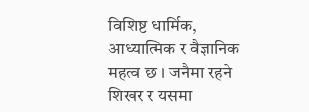विशिष्ट धार्मिक, आध्यात्मिक र वैज्ञानिक महत्व छ । जनैमा रहने शिखर र यसमा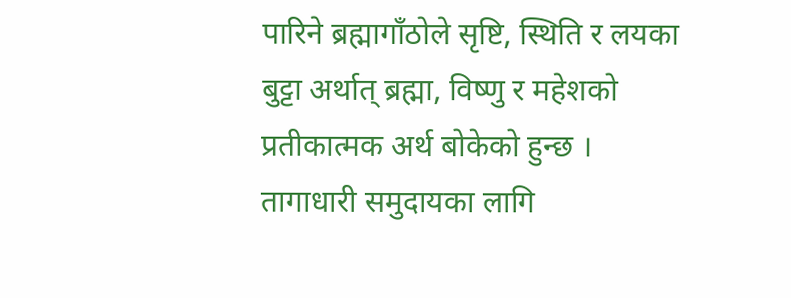पारिने ब्रह्मागाँठोले सृष्टि, स्थिति र लयका बुट्टा अर्थात् ब्रह्मा, विष्णु र महेशको प्रतीकात्मक अर्थ बोकेको हुन्छ । तागाधारी समुदायका लागि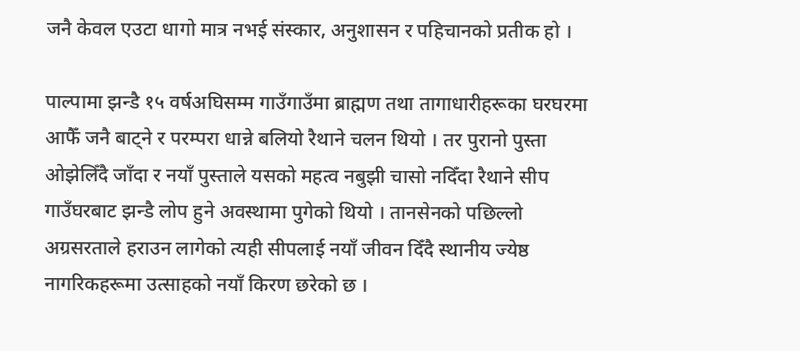जनै केवल एउटा धागो मात्र नभई संस्कार, अनुशासन र पहिचानको प्रतीक हो ।

पाल्पामा झन्डै १५ वर्षअघिसम्म गाउँगाउँमा ब्राह्मण तथा तागाधारीहरूका घरघरमा आफैँ जनै बाट्ने र परम्परा धान्ने बलियो रैथाने चलन थियो । तर पुरानो पुस्ता ओझेलिँदै जाँदा र नयाँ पुस्ताले यसको महत्व नबुझी चासो नदिँदा रैथाने सीप गाउँघरबाट झन्डै लोप हुने अवस्थामा पुगेको थियो । तानसेनको पछिल्लो अग्रसरताले हराउन लागेको त्यही सीपलाई नयाँ जीवन दिँदै स्थानीय ज्येष्ठ नागरिकहरूमा उत्साहको नयाँ किरण छरेको छ ।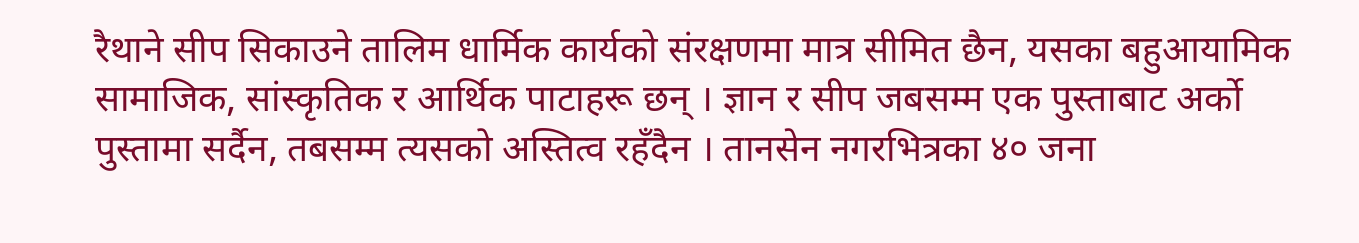रैथाने सीप सिकाउने तालिम धार्मिक कार्यको संरक्षणमा मात्र सीमित छैन, यसका बहुआयामिक सामाजिक, सांस्कृतिक र आर्थिक पाटाहरू छन् । ज्ञान र सीप जबसम्म एक पुस्ताबाट अर्को पुस्तामा सर्दैन, तबसम्म त्यसको अस्तित्व रहँदैन । तानसेन नगरभित्रका ४० जना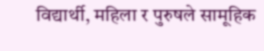विद्यार्थी, महिला र पुरुषले सामूहिक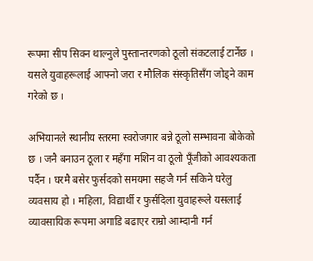रूपमा सीप सिक्न थाल्नुले पुस्तान्तरणको ठूलो संकटलाई टार्नेछ । यसले युवाहरूलाई आफ्नो जरा र मौलिक संस्कृतिसँग जोड्ने काम गरेको छ ।

अभियानले स्थानीय स्तरमा स्वरोजगार बन्ने ठूलो सम्भावना बोकेको छ । जनै बनाउन ठूला र महँगा मशिन वा ठूलो पूँजीको आवश्यकता पर्दैन । घरमै बसेर फुर्सदको समयमा सहजै गर्न सकिने घरेलु व्यवसाय हो । महिला, विद्यार्थी र फुर्सदिला युवाहरूले यसलाई व्यावसायिक रूपमा अगाडि बढाएर राम्रो आम्दानी गर्न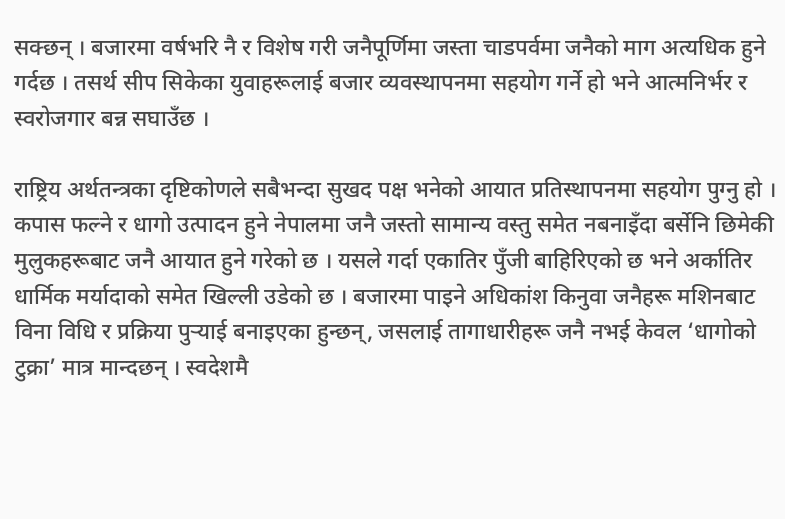सक्छन् । बजारमा वर्षभरि नै र विशेष गरी जनैपूर्णिमा जस्ता चाडपर्वमा जनैको माग अत्यधिक हुने गर्दछ । तसर्थ सीप सिकेका युवाहरूलाई बजार व्यवस्थापनमा सहयोग गर्ने हो भने आत्मनिर्भर र स्वरोजगार बन्न सघाउँछ ।

राष्ट्रिय अर्थतन्त्रका दृष्टिकोणले सबैभन्दा सुखद पक्ष भनेको आयात प्रतिस्थापनमा सहयोग पुग्नु हो । कपास फल्ने र धागो उत्पादन हुने नेपालमा जनै जस्तो सामान्य वस्तु समेत नबनाइँदा बर्सेनि छिमेकी मुलुकहरूबाट जनै आयात हुने गरेको छ । यसले गर्दा एकातिर पुँजी बाहिरिएको छ भने अर्कातिर धार्मिक मर्यादाको समेत खिल्ली उडेको छ । बजारमा पाइने अधिकांश किनुवा जनैहरू मशिनबाट विना विधि र प्रक्रिया पुर्‍याई बनाइएका हुन्छन्, जसलाई तागाधारीहरू जनै नभई केवल ‘धागोको टुक्रा’ मात्र मान्दछन् । स्वदेशमै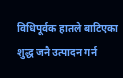विधिपूर्वक हातले बाटिएका शुद्ध जनै उत्पादन गर्न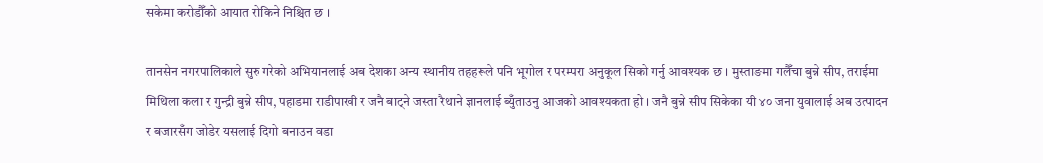सकेमा करोडौँको आयात रोकिने निश्चित छ ।

तानसेन नगरपालिकाले सुरु गरेको अभियानलाई अब देशका अन्य स्थानीय तहहरूले पनि भूगोल र परम्परा अनुकूल सिको गर्नु आवश्यक छ । मुस्ताङमा गलैँचा बुन्ने सीप, तराईमा मिथिला कला र गुन्द्री बुन्ने सीप, पहाडमा राडीपाखी र जनै बाट्ने जस्ता रैथाने ज्ञानलाई ब्युँताउनु आजको आवश्यकता हो । जनै बुन्ने सीप सिकेका यी ४० जना युवालाई अब उत्पादन र बजारसँग जोडेर यसलाई दिगो बनाउन वडा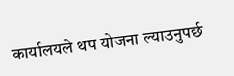कार्यालयले थप योजना ल्याउनुपर्छ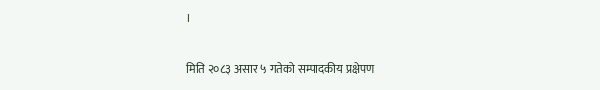।

मिति २०८३ असार ५ गतेको सम्पादकीय प्रक्षेपण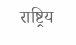राष्ट्रिय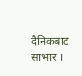दैनिकबाट साभार ।